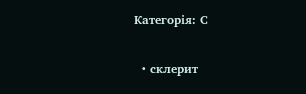Категорія: С

  • склерит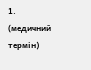1. (медичний термін)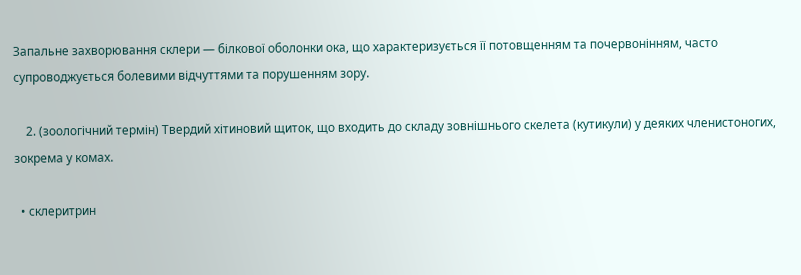Запальне захворювання склери — білкової оболонки ока, що характеризується її потовщенням та почервонінням, часто супроводжується болевими відчуттями та порушенням зору.

    2. (зоологічний термін) Твердий хітиновий щиток, що входить до складу зовнішнього скелета (кутикули) у деяких членистоногих, зокрема у комах.

  • склеритрин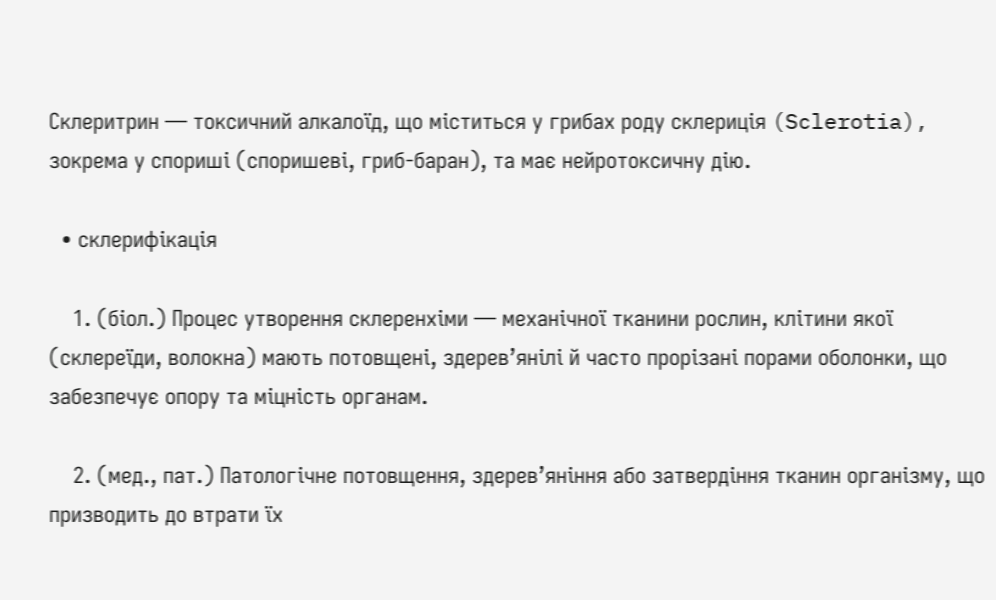Склеритрин — токсичний алкалоїд, що міститься у грибах роду склериція (Sclerotia), зокрема у спориші (споришеві, гриб-баран), та має нейротоксичну дію.

  • склерифікація

    1. (біол.) Процес утворення склеренхіми — механічної тканини рослин, клітини якої (склереїди, волокна) мають потовщені, здерев’янілі й часто прорізані порами оболонки, що забезпечує опору та міцність органам.

    2. (мед., пат.) Патологічне потовщення, здерев’яніння або затвердіння тканин організму, що призводить до втрати їх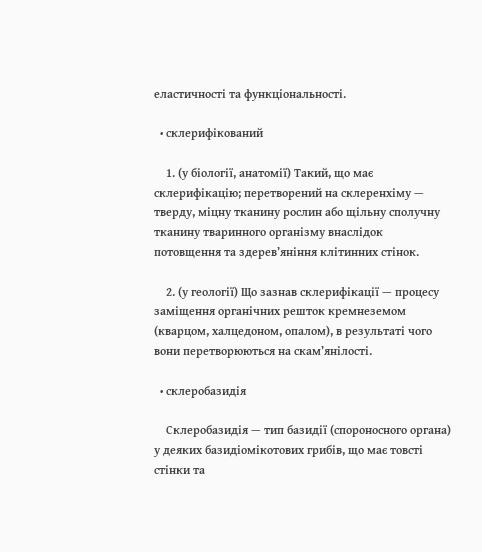еластичності та функціональності.

  • склерифікований

    1. (у біології, анатомії) Такий, що має склерифікацію; перетворений на склеренхіму — тверду, міцну тканину рослин або щільну сполучну тканину тваринного організму внаслідок потовщення та здерев’яніння клітинних стінок.

    2. (у геології) Що зазнав склерифікації — процесу заміщення органічних решток кремнеземом (кварцом, халцедоном, опалом), в результаті чого вони перетворюються на скам’янілості.

  • склеробазидія

    Склеробазидія — тип базидії (спороносного органа) у деяких базидіомікотових грибів, що має товсті стінки та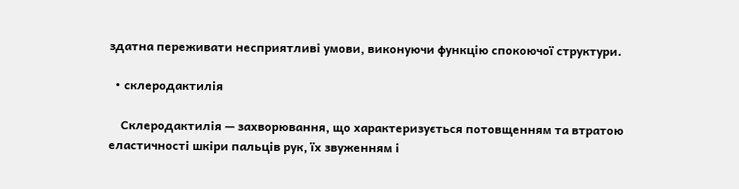здатна переживати несприятливі умови, виконуючи функцію спокоючої структури.

  • склеродактилія

    Склеродактилія — захворювання, що характеризується потовщенням та втратою еластичності шкіри пальців рук, їх звуженням і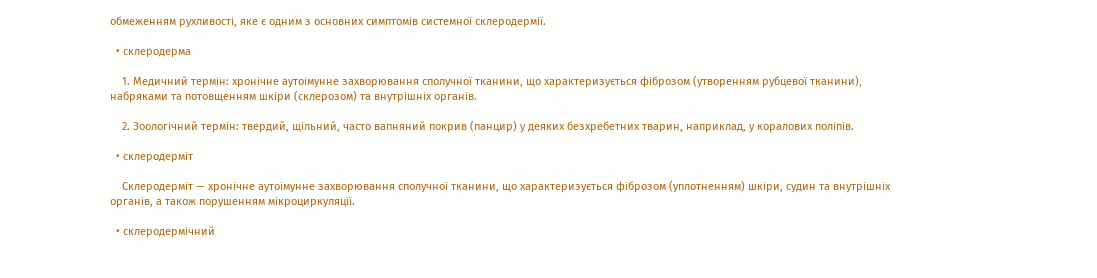обмеженням рухливості, яке є одним з основних симптомів системної склеродермії.

  • склеродерма

    1. Медичний термін: хронічне аутоімунне захворювання сполучної тканини, що характеризується фіброзом (утворенням рубцевої тканини), набряками та потовщенням шкіри (склерозом) та внутрішніх органів.

    2. Зоологічний термін: твердий, щільний, часто вапняний покрив (панцир) у деяких безхребетних тварин, наприклад, у коралових поліпів.

  • склеродерміт

    Склеродерміт — хронічне аутоімунне захворювання сполучної тканини, що характеризується фіброзом (уплотненням) шкіри, судин та внутрішніх органів, а також порушенням мікроциркуляції.

  • склеродермічний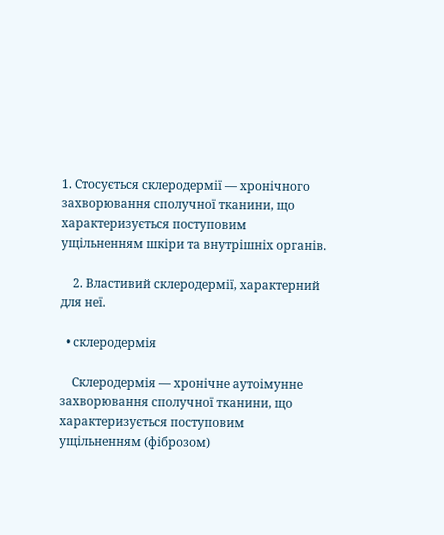1. Стосується склеродермії — хронічного захворювання сполучної тканини, що характеризується поступовим ущільненням шкіри та внутрішніх органів.

    2. Властивий склеродермії, характерний для неї.

  • склеродермія

    Склеродермія — хронічне аутоімунне захворювання сполучної тканини, що характеризується поступовим ущільненням (фіброзом)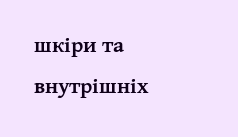шкіри та внутрішніх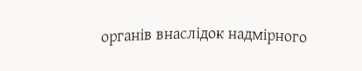органів внаслідок надмірного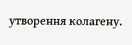утворення колагену.